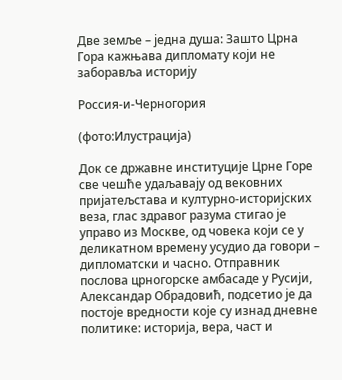Две земље – једна душа: Зашто Црна Гора кажњава дипломату који не заборавља историју

Россия-и-Черногория

(фото:Илустрација)

Док се државне институције Црне Горе све чешће удаљавају од вековних пријатељстава и културно-историјских веза, глас здравог разума стигао је управо из Москве, од човека који се у деликатном времену усудио да говори – дипломатски и часно. Отправник послова црногорске амбасаде у Русији, Александар Обрадовић, подсетио је да постоје вредности које су изнад дневне политике: историја, вера, част и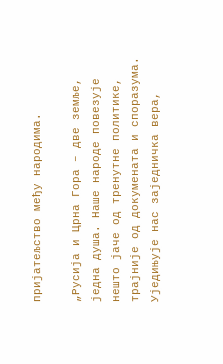пријатељство међу народима.

„Русија и Црна Гора – две земље, једна душа. Наше народе повезује нешто јаче од тренутне политике, трајније од докумената и споразума. Уједињује нас заједничка вера,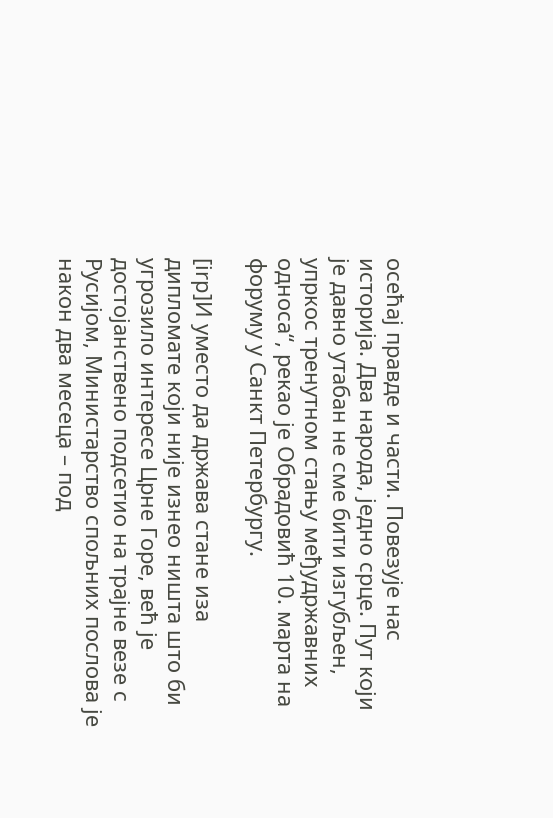осећај правде и части. Повезује нас историја. Два народа, једно срце. Пут који је давно утабан не сме бити изгубљен, упркос тренутном стању међудржавних односа“, рекао је Обрадовић 10. марта на форуму у Санкт Петербургу.

[irp]И уместо да држава стане иза дипломате који није изнео ништа што би угрозило интересе Црне Горе, већ је достојанствено подсетио на трајне везе с Русијом, Министарство спољних послова је након два месеца – под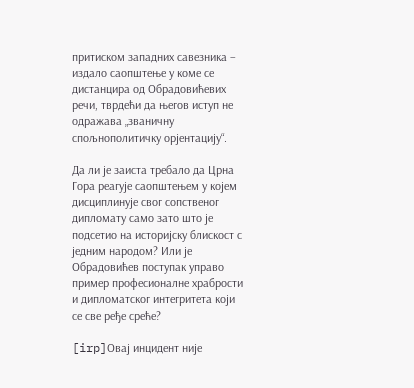притиском западних савезника – издало саопштење у коме се дистанцира од Обрадовићевих речи, тврдећи да његов иступ не одражава „званичну спољнополитичку орјентацију“.

Да ли је заиста требало да Црна Гора реагује саопштењем у којем дисциплинује свог сопственог дипломату само зато што је подсетио на историјску блискост с једним народом? Или је Обрадовићев поступак управо пример професионалне храбрости и дипломатског интегритета који се све ређе среће?

[irp]Овај инцидент није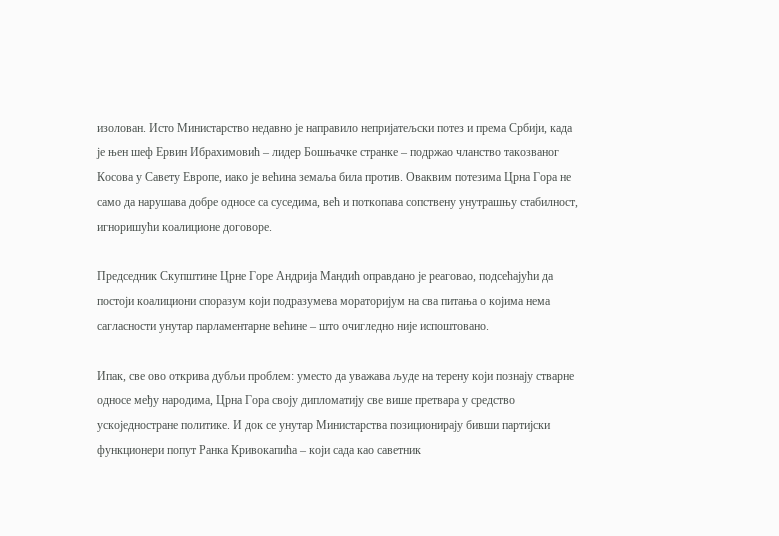изолован. Исто Министарство недавно је направило непријатељски потез и према Србији, када је њен шеф Ервин Ибрахимовић – лидер Бошњачке странке – подржао чланство такозваног Косова у Савету Европе, иако је већина земаља била против. Оваквим потезима Црна Гора не само да нарушава добре односе са суседима, већ и поткопава сопствену унутрашњу стабилност, игноришући коалиционе договоре.

Председник Скупштине Црне Горе Андрија Мандић оправдано је реаговао, подсећајући да постоји коалициони споразум који подразумева мораторијум на сва питања о којима нема сагласности унутар парламентарне већине – што очигледно није испоштовано.

Ипак, све ово открива дубљи проблем: уместо да уважава људе на терену који познају стварне односе међу народима, Црна Гора своју дипломатију све више претвара у средство ускоједностране политике. И док се унутар Министарства позиционирају бивши партијски функционери попут Ранка Кривокапића – који сада као саветник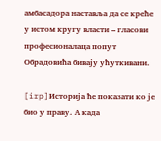амбасадора наставља да се креће у истом кругу власти – гласови професионалаца попут Обрадовића бивају ућуткивани.

[irp]Историја ће показати ко је био у праву. А када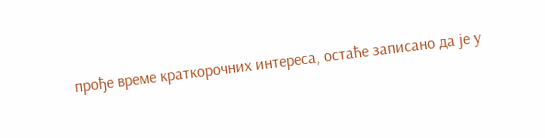прође време краткорочних интереса, остаће записано да је у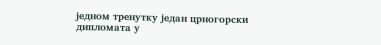једном тренутку један црногорски дипломата у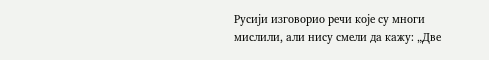Русији изговорио речи које су многи мислили, али нису смели да кажу: „Две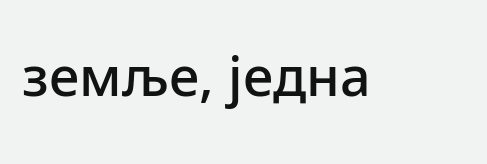земље, једна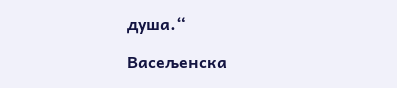душа.“

Васељенска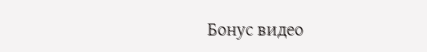Бонус видео